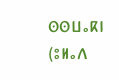ⵙⵙⵡⴰⴽⵏ (ⵓⵍⴰⴷ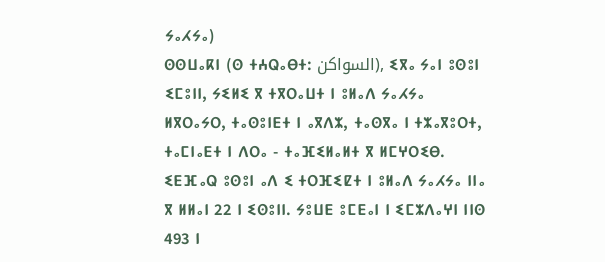ⵢⴰⵃⵢⴰ)
ⵙⵙⵡⴰⴽⵏ (ⵙ ⵜⵄⵕⴰⴱⵜ: السواكن), ⵉⴳⴰ ⵢⴰⵏ ⵓⵙⵓⵏ ⵉⵎⵓⵏⵏ, ⵢⵉⵍⵉ ⴳ ⵜⴳⵔⴰⵡⵜ ⵏ ⵓⵍⴰⴷ ⵢⴰⵃⵢⴰ ⵍⴳⵔⴰⵢⵔ, ⵜⴰⵙⵓⵏⴹⵜ ⵏ ⴰⴳⴷⵣ, ⵜⴰⵙⴳⴰ ⵏ ⵜⵣⴰⴳⵓⵔⵜ, ⵜⴰⵎⵏⴰⴹⵜ ⵏ ⴷⵔⴰ - ⵜⴰⴼⵉⵍⴰⵍⵜ ⴳ ⵍⵎⵖⵔⵉⴱ. ⵉⴹⴼⴰⵕ ⵓⵙⵓⵏ ⴰⴷ ⵉ ⵜⵔⴼⵉⵇⵜ ⵏ ⵓⵍⴰⴷ ⵢⴰⵃⵢⴰ ⵏⵏⴰ ⴳ ⵍⵍⴰⵏ 22 ⵏ ⵉⵙⵓⵏⵏ. ⵢⵓⵡⴹ ⵓⵎⴹⴰⵏ ⵏ ⵉⵎⵣⴷⴰⵖⵏ ⵏⵏⵙ 493 ⵏ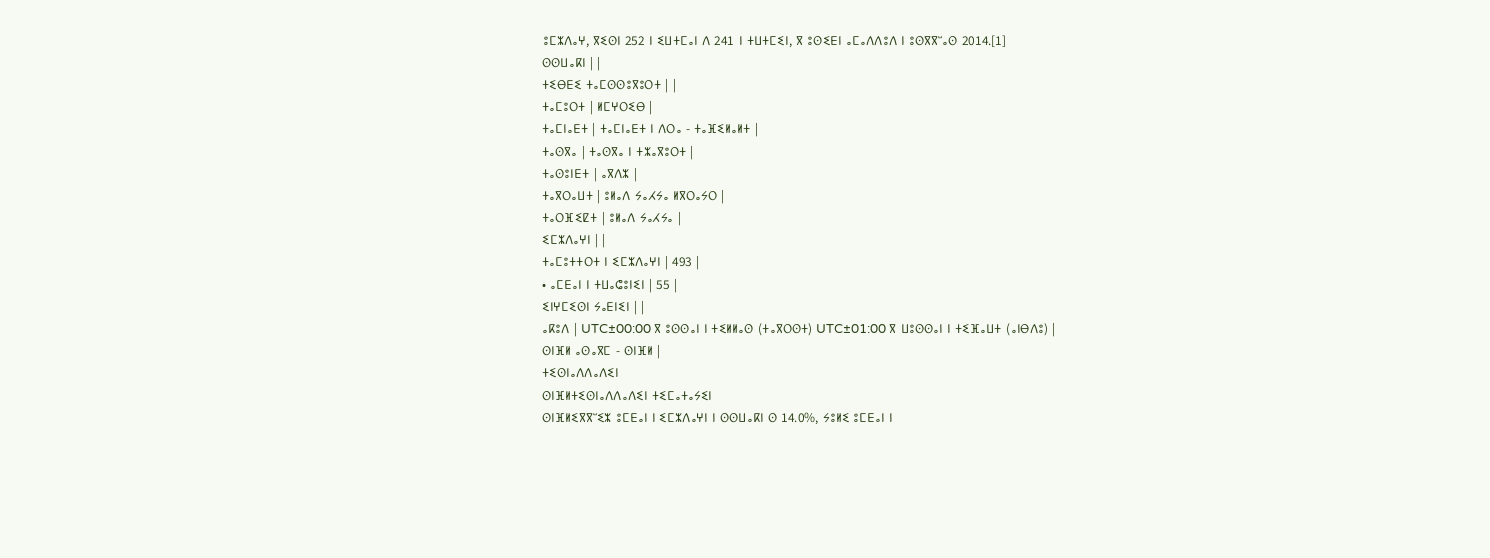ⵓⵎⵣⴷⴰⵖ, ⴳⵉⵙⵏ 252 ⵏ ⵉⵡⵜⵎⴰⵏ ⴷ 241 ⵏ ⵜⵡⵜⵎⵉⵏ, ⴳ ⵓⵙⵉⴹⵏ ⴰⵎⴰⴷⴷⵓⴷ ⵏ ⵓⵙⴳⴳⵯⴰⵙ 2014.[1]
ⵙⵙⵡⴰⴽⵏ | |
ⵜⵉⴱⴹⵉ ⵜⴰⵎⵙⵙⵓⴳⵓⵔⵜ | |
ⵜⴰⵎⵓⵔⵜ | ⵍⵎⵖⵔⵉⴱ |
ⵜⴰⵎⵏⴰⴹⵜ | ⵜⴰⵎⵏⴰⴹⵜ ⵏ ⴷⵔⴰ - ⵜⴰⴼⵉⵍⴰⵍⵜ |
ⵜⴰⵙⴳⴰ | ⵜⴰⵙⴳⴰ ⵏ ⵜⵣⴰⴳⵓⵔⵜ |
ⵜⴰⵙⵓⵏⴹⵜ | ⴰⴳⴷⵣ |
ⵜⴰⴳⵔⴰⵡⵜ | ⵓⵍⴰⴷ ⵢⴰⵃⵢⴰ ⵍⴳⵔⴰⵢⵔ |
ⵜⴰⵔⴼⵉⵇⵜ | ⵓⵍⴰⴷ ⵢⴰⵃⵢⴰ |
ⵉⵎⵣⴷⴰⵖⵏ | |
ⵜⴰⵎⵓⵜⵜⵔⵜ ⵏ ⵉⵎⵣⴷⴰⵖⵏ | 493 |
• ⴰⵎⴹⴰⵏ ⵏ ⵜⵡⴰⵛⵓⵏⵉⵏ | 55 |
ⵉⵏⵖⵎⵉⵙⵏ ⵢⴰⴹⵏⵉⵏ | |
ⴰⴽⵓⴷ | UTC±00:00 ⴳ ⵓⵙⵙⴰⵏ ⵏ ⵜⵉⵍⵍⴰⵙ (ⵜⴰⴳⵔⵙⵜ) UTC±01:00 ⴳ ⵡⵓⵙⵙⴰⵏ ⵏ ⵜⵉⴼⴰⵡⵜ (ⴰⵏⴱⴷⵓ) |
ⵙⵏⴼⵍ ⴰⵙⴰⴳⵎ - ⵙⵏⴼⵍ |
ⵜⵉⵙⵏⴰⴷⴷⴰⴷⵉⵏ
ⵙⵏⴼⵍⵜⵉⵙⵏⴰⴷⴷⴰⴷⵉⵏ ⵜⵉⵎⴰⵜⴰⵢⵉⵏ
ⵙⵏⴼⵍⵉⴳⴳⵯⵉⵣ ⵓⵎⴹⴰⵏ ⵏ ⵉⵎⵣⴷⴰⵖⵏ ⵏ ⵙⵙⵡⴰⴽⵏ ⵙ 14.0%, ⵢⵓⵍⵉ ⵓⵎⴹⴰⵏ ⵏ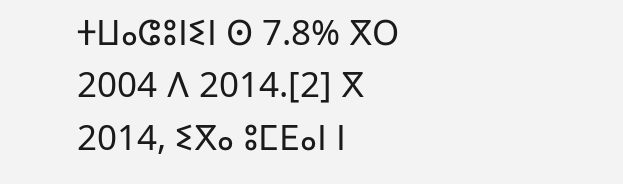ⵜⵡⴰⵛⵓⵏⵉⵏ ⵙ 7.8% ⴳⵔ 2004 ⴷ 2014.[2] ⴳ 2014, ⵉⴳⴰ ⵓⵎⴹⴰⵏ ⵏ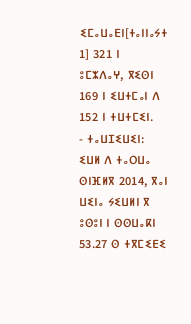ⵉⵎⴰⵡⴰⴹⵏ[ⵜⴰⵏⵏⴰⵢⵜ 1] 321 ⵏ ⵓⵎⵣⴷⴰⵖ, ⴳⵉⵙⵏ 169 ⵏ ⵉⵡⵜⵎⴰⵏ ⴷ 152 ⵏ ⵜⵡⵜⵎⵉⵏ.
- ⵜⴰⵡⵊⵉⵡⵉⵏ:
ⵉⵡⵍ ⴷ ⵜⴰⵔⵡⴰ
ⵙⵏⴼⵍⴳ 2014, ⴳⴰⵏ ⵡⵉⵏⴰ ⵢⵉⵡⵍⵏ ⴳ ⵓⵙⵓⵏ ⵏ ⵙⵙⵡⴰⴽⵏ 53.27 ⵙ ⵜⴳⵎⵉⴹⵉ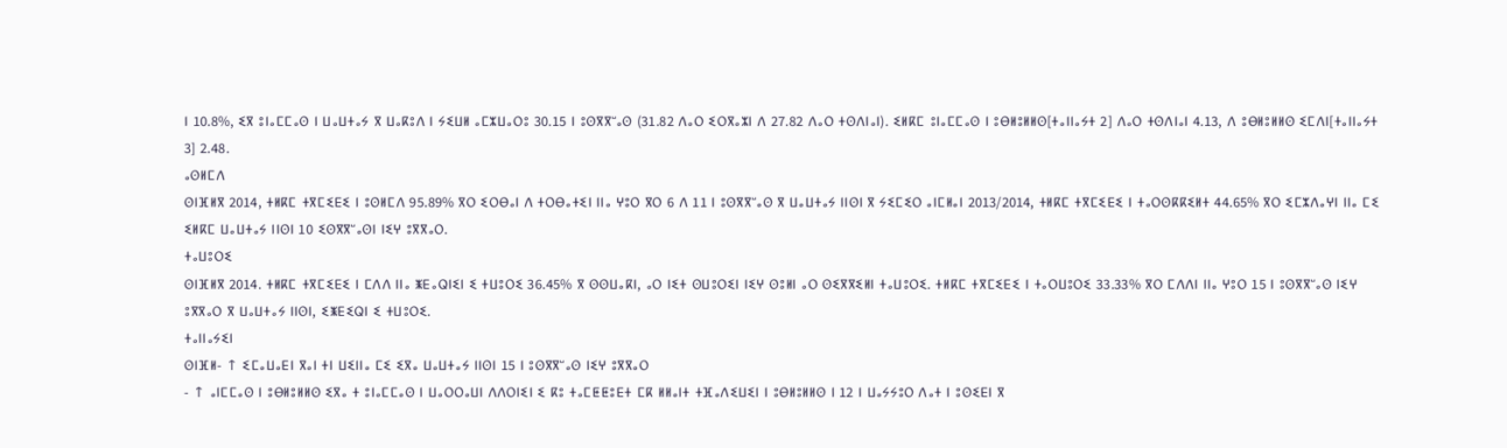ⵏ 10.8%, ⵉⴳ ⵓⵏⴰⵎⵎⴰⵙ ⵏ ⵡⴰⵡⵜⴰⵢ ⴳ ⵡⴰⴽⵓⴷ ⵏ ⵢⵉⵡⵍ ⴰⵎⵣⵡⴰⵔⵓ 30.15 ⵏ ⵓⵙⴳⴳⵯⴰⵙ (31.82 ⴷⴰⵔ ⵉⵔⴳⴰⵣⵏ ⴷ 27.82 ⴷⴰⵔ ⵜⵙⴷⵏⴰⵏ). ⵉⵍⴽⵎ ⵓⵏⴰⵎⵎⴰⵙ ⵏ ⵓⴱⵍⵓⵍⵍⵙ[ⵜⴰⵏⵏⴰⵢⵜ 2] ⴷⴰⵔ ⵜⵙⴷⵏⴰⵏ 4.13, ⴷ ⵓⴱⵍⵓⵍⵍⵙ ⵉⵎⴷⵏ[ⵜⴰⵏⵏⴰⵢⵜ 3] 2.48.
ⴰⵙⵍⵎⴷ
ⵙⵏⴼⵍⴳ 2014, ⵜⵍⴽⵎ ⵜⴳⵎⵉⴹⵉ ⵏ ⵓⵙⵍⵎⴷ 95.89% ⴳⵔ ⵉⵔⴱⴰⵏ ⴷ ⵜⵔⴱⴰⵜⵉⵏ ⵏⵏⴰ ⵖⵓⵔ ⴳⵔ 6 ⴷ 11 ⵏ ⵓⵙⴳⴳⵯⴰⵙ ⴳ ⵡⴰⵡⵜⴰⵢ ⵏⵏⵙⵏ ⴳ ⵢⵉⵎⵉⵔ ⴰⵏⵎⵍⴰⵏ 2013/2014, ⵜⵍⴽⵎ ⵜⴳⵎⵉⴹⵉ ⵏ ⵜⴰⵔⵙⴽⴽⵉⵍⵜ 44.65% ⴳⵔ ⵉⵎⵣⴷⴰⵖⵏ ⵏⵏⴰ ⵎⵉ ⵉⵍⴽⵎ ⵡⴰⵡⵜⴰⵢ ⵏⵏⵙⵏ 10 ⵉⵙⴳⴳⵯⴰⵙⵏ ⵏⵉⵖ ⵓⴳⴳⴰⵔ.
ⵜⴰⵡⵓⵔⵉ
ⵙⵏⴼⵍⴳ 2014. ⵜⵍⴽⵎ ⵜⴳⵎⵉⴹⵉ ⵏ ⵎⴷⴷ ⵏⵏⴰ ⵥⴹⴰⵕⵏⵉⵏ ⵉ ⵜⵡⵓⵔⵉ 36.45% ⴳ ⵙⵙⵡⴰⴽⵏ, ⴰⵔ ⵏⵉⵜ ⵙⵡⵓⵔⵉⵏ ⵏⵉⵖ ⵙⵓⵍⵏ ⴰⵔ ⵙⵉⴳⴳⵉⵍⵏ ⵜⴰⵡⵓⵔⵉ. ⵜⵍⴽⵎ ⵜⴳⵎⵉⴹⵉ ⵏ ⵜⴰⵔⵡⵓⵔⵉ 33.33% ⴳⵔ ⵎⴷⴷⵏ ⵏⵏⴰ ⵖⵓⵔ 15 ⵏ ⵓⵙⴳⴳⵯⴰⵙ ⵏⵉⵖ ⵓⴳⴳⴰⵔ ⴳ ⵡⴰⵡⵜⴰⵢ ⵏⵏⵙⵏ, ⵉⵥⴹⵉⵕⵏ ⵉ ⵜⵡⵓⵔⵉ.
ⵜⴰⵏⵏⴰⵢⵉⵏ
ⵙⵏⴼⵍ- ↑ ⵉⵎⴰⵡⴰⴹⵏ ⴳⴰⵏ ⵜⵏ ⵡⵉⵏⵏⴰ ⵎⵉ ⵉⴳⴰ ⵡⴰⵡⵜⴰⵢ ⵏⵏⵙⵏ 15 ⵏ ⵓⵙⴳⴳⵯⴰⵙ ⵏⵉⵖ ⵓⴳⴳⴰⵔ
- ↑ ⴰⵏⵎⵎⴰⵙ ⵏ ⵓⴱⵍⵓⵍⵍⵙ ⵉⴳⴰ ⵜ ⵓⵏⴰⵎⵎⴰⵙ ⵏ ⵡⴰⵔⵔⴰⵡⵏ ⴷⴷⵔⵏⵉⵏ ⵉ ⴽⵓ ⵜⴰⵎⵟⵟⵓⴹⵜ ⵎⴽ ⵍⵍⴰⵏⵜ ⵜⴼⴰⴷⵉⵡⵉⵏ ⵏ ⵓⴱⵍⵓⵍⵍⵙ ⵏ 12 ⵏ ⵡⴰⵢⵢⵓⵔ ⴷⴰⵜ ⵏ ⵓⵙⵉⴹⵏ ⴳ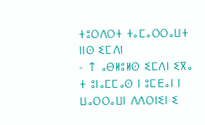ⵜⵓⵔⴷⵔⵜ ⵜⴰⵎⴰⵔⵔⴰⵡⵜ ⵏⵏⵙ ⵉⵎⴷⵏ
- ↑ ⴰⴱⵍⵓⵍⵙ ⵉⵎⴷⵏ ⵉⴳⴰ ⵜ ⵓⵏⴰⵎⵎⴰⵙ ⵏ ⵓⵎⴹⴰⵏ ⵏ ⵡⴰⵔⵔⴰⵡⵏ ⴷⴷⵔⵏⵉⵏ ⵉ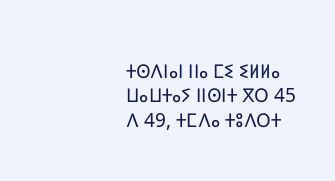ⵜⵙⴷⵏⴰⵏ ⵏⵏⴰ ⵎⵉ ⵉⵍⵍⴰ ⵡⴰⵡⵜⴰⵢ ⵏⵏⵙⵏⵜ ⴳⵔ 45 ⴷ 49, ⵜⵎⴷⴰ ⵜⵓⴷⵔⵜ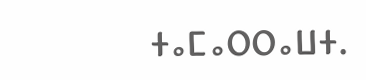ⵜⴰⵎⴰⵔⵔⴰⵡⵜ.